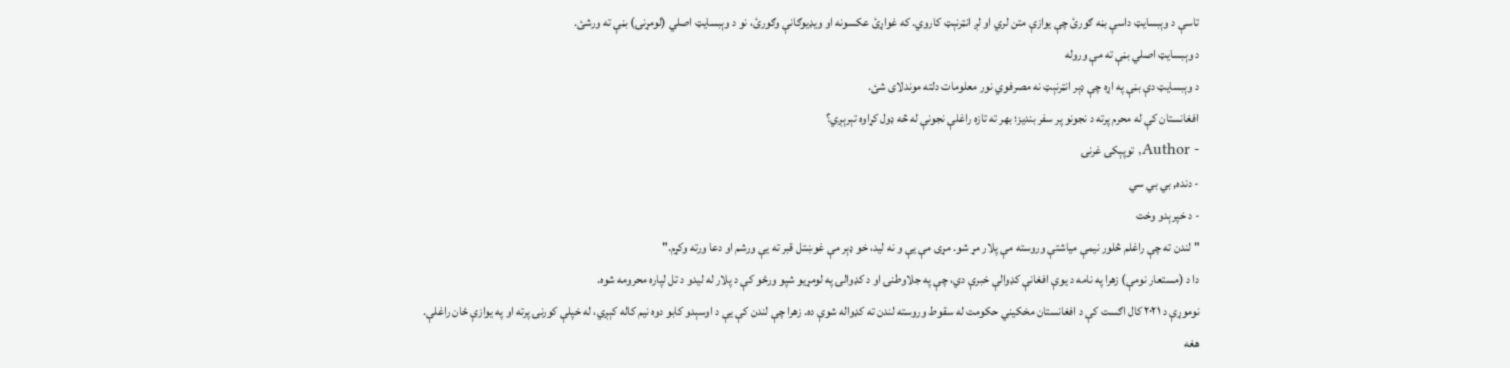تاسې د وېبسایټ داسې بڼه ګورئ چې یوازې متن لري او لږ انټرنېټ کاروي. که غواړئ عکسونه او ویډیوګانې وګورئ، نو د وېبسایټ اصلي (لومړنۍ) بڼې ته ورشئ.
د وېبسایټ اصلي بڼې ته مې وروله
د وېبسایټ دې بڼې په اړه چې ډېر انټرنېټ نه مصرفوي نور معلومات دلته موندلای شئ.
افغانستان کې له محرم پرته د نجونو پر سفر بندیز؛ بهر ته تازه راغلې نجونې له څه ډول کړاوه تېرېږي؟
- Author, توپېکۍ غرنۍ
- دنده, بي بي سي
- د خپرېدو وخت
" لندن ته چې راغلم څلور نیمې میاشتې وروسته مې پلار مړ شو. مړی مې یې و نه لید، خو ډېر مې غوښتل قبر ته یې ورشم او دعا ورته وکړم."
دا د (مستعار نومې) زهرا په نامه د یوې افغانې کډوالې خبرې دي، چې په جلاوطنۍ او د کډوالۍ په لومړیو شپو ورځو کې د پلار له لیدو د تل لپاره محرومه شوه.
نوموړې د ۲۰۲۱ کال اګست کې د افغانستان مخکیني حکومت له سقوط وروسته لندن ته کډواله شوې ده. زهرا چې لندن کې یې د اوسېدو کابو دوه نیم کاله کېږي، له خپلې کورنۍ پرته او په یوازې ځان راغلې.
هغه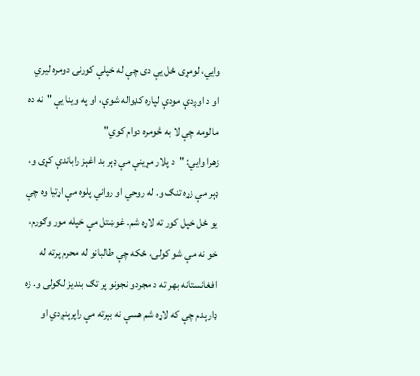وايي، لومړی ځل یې دی چې له خپلې کورنۍ دومره لیري او د اوږدې مودې لپاره کډواله شوې، او په وینا یې "نه ده مالومه چې لا به څومره دوام کوي"
زهرا وايي: "د پلار مړینې مې ډېر بد اغېز راباندې کړی و، ډېر مې زړه تنګ و. له روحي او رواني پلوه مې اړتیا وه چې یو ځل خپل کور ته لاړه شم. غوښتل مې خپله مور وګورم، خو نه مې شو کولی، ځکه چې طالبانو له محرم پرته له افغانستانه بهر ته د مجردو نجونو پر تګ بندیز لګولی و. زه ډارېدم چې که لاړه شم هسې نه بېرته مې راپرېنږدي او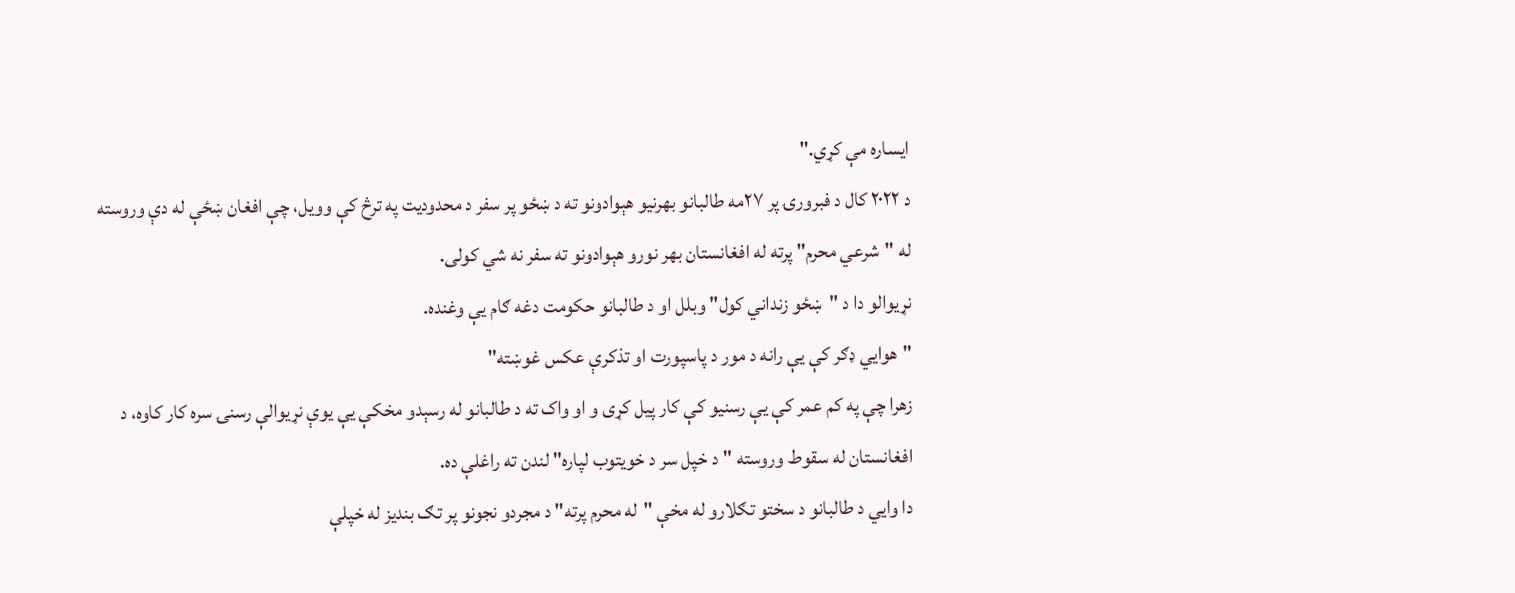ایساره مې کړي."
د ۲۰۲۲ کال د فبرورۍ پر ۲۷مه طالبانو بهرنیو هېوادونو ته د ښځو پر سفر د محدودیت په ترڅ کې وویل، چې افغان ښځې له دې وروسته له "شرعي محرم" پرته له افغانستان بهر نورو هېوادونو ته سفر نه شي کولی.
نړیوالو دا د "ښځو زنداني کول" وبلل او د طالبانو حکومت دغه ګام یې وغنده.
"هوايي ډګر کې یې رانه د مور د پاسپورت او تذکرې عکس غوښته"
زهرا چې په کم عمر کې یې رسنیو کې کار پیل کړی و او واک ته د طالبانو له رسېدو مخکې یې یوې نړیوالې رسنۍ سره کار کاوه، د افغانستان له سقوط وروسته "د خپل سر د خویتوب لپاره" لندن ته راغلې ده.
دا وايي د طالبانو د سختو تګلارو له مخې "له محرم پرته" د مجردو نجونو پر تګ بندیز له خپلې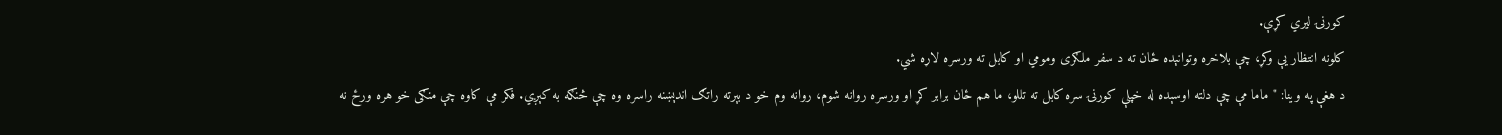کورنۍ لیري کړې.
کلونه انتظار یې وکړ، چې بلاخره وتوانېده ځان ته د سفر ملګری ومومي او کابل ته ورسره لاړه شي.
د هغې په وینا: " ماما مې چې دلته اوسېده له خپلې کورنۍ سره کابل ته تللو، ما هم ځان برابر کړ او ورسره روانه شوم، روانه وم خو د بېرته راتګ اندېښنه راسره وه چې څنګه به کېږي. فکر مې کاوه چې منګی خو هره ورځ نه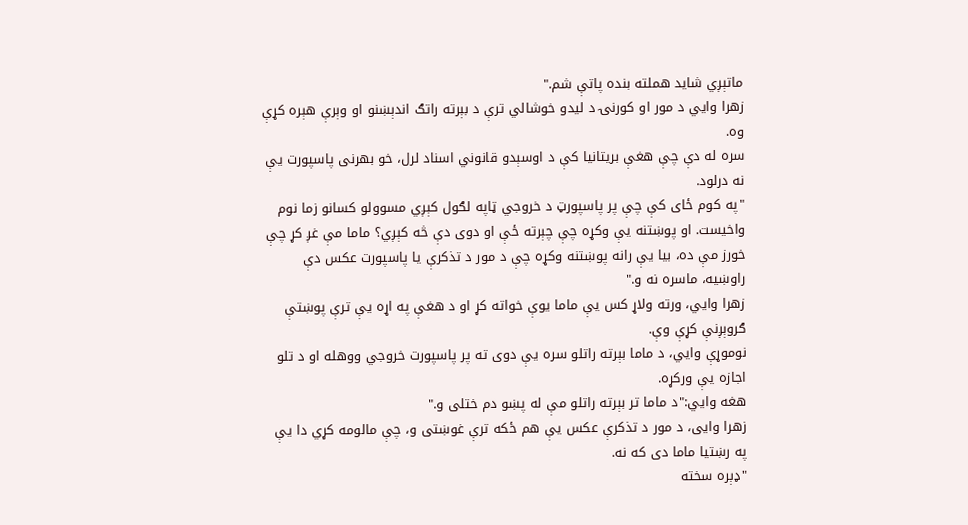ماتېږي شاید هملته بنده پاتې شم."
زهرا وايي د مور او کورنۍ د لیدو خوشالي ترې د بېرته راتګ اندېښنو او وېرې هېره کړې وه.
سره له دې چې هغې بریتانیا کې د اوسېدو قانوني اسناد لرل، خو بهرنی پاسپورت یې نه درلود.
"په کوم ځای کې چې پر پاسپورټ د خروجي ټاپه لګول کېږي مسوولو کسانو زما نوم واخیست. او پوښتنه یې وکړه چې چېرته ځې او دوی دې څه کېږي؟ ماما مې غږ کړ چې خورز مې ده، بیا یې رانه پوښتنه وکړه چې د مور د تذکرې یا پاسپورت عکس دې راوښیه، ماسره نه و."
زهرا وايي، ورته ولاړ کس یې ماما یوې خواته کړ او د هغې په اړه یې ترې پوښتې ګروېږنې کړې وې.
نوموړې وايي، د ماما بېرته راتلو سره یې دوی ته پر پاسپورت خروجي ووهله او د تلو اجازه یې ورکړه.
هغه وايي:"د ماما تر بېرته راتلو مې له پښو دم ختلی و."
زهرا وایی، د مور د تذکرې عکس یې هم ځکه ترې غوښتی و، چې مالومه کړي دا یې په رښتیا ماما دی که نه.
"ډېره سخته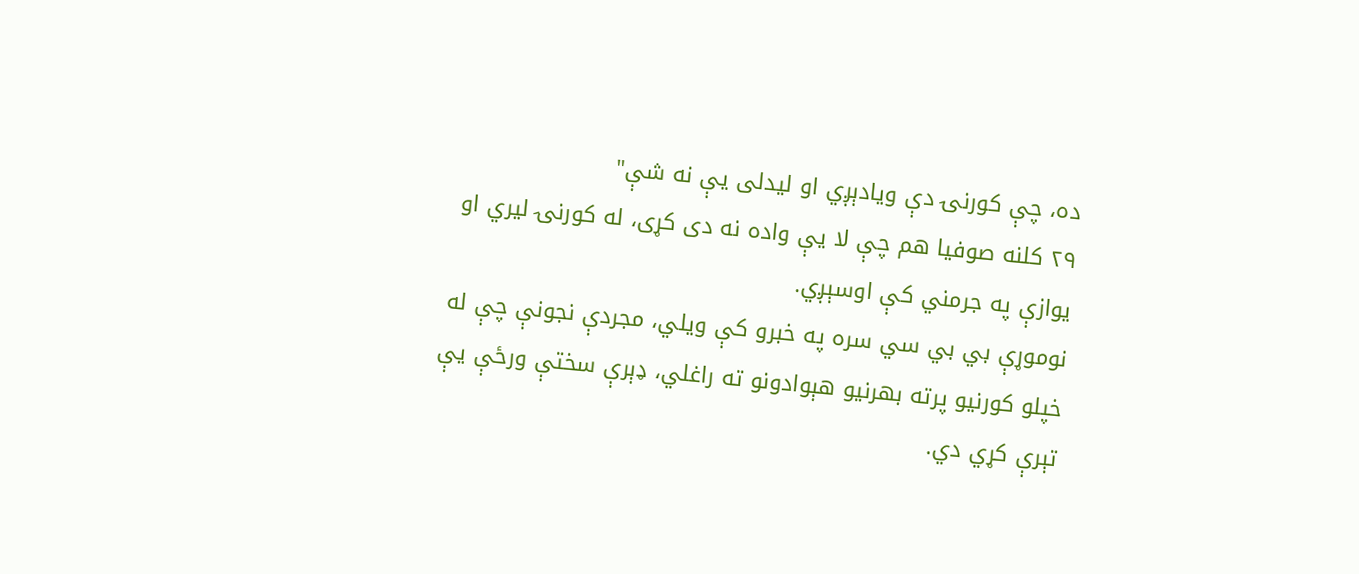ده، چې کورنۍ دې ویادېږي او لیدلی یې نه شې"
۲۹ کلنه صوفیا هم چې لا یې واده نه دی کړی، له کورنۍ لیري او یوازې په جرمني کې اوسېږي.
نوموړې بي بي سي سره په خبرو کې ویلي، مجردې نجونې چې له خپلو کورنیو پرته بهرنیو هېوادونو ته راغلي، ډېرې سختې ورځې یې تېرې کړي دي.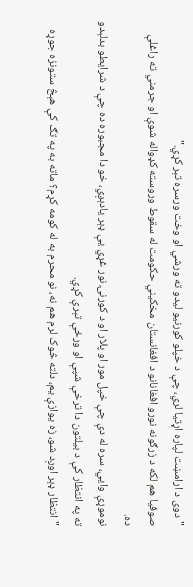"دوی د ارامښت لپاره اړتیا لري، چې د خپلو کورنیو لیدو ته ورشي او وخت ورسره تېر کړي."
صوفیا هم لکه د زرګونه نورو افغانانو د افغانستان مخکیني حکومت له سقوط وروسته کډواله شوې او جرمني ته راغلې ده.
نوموړې وايي، سره له دې چې خپل مور او پلار او د کورنۍ نور غړي یې ډېر یادېږي، خو دا مجبوره ده چې د شرایطو بدلېدو ته په انتظار کې د بیلتون دا ترخې شپې او ورځې تېرې کړي.
"انتظار ډېر اوږد شو، زه یوازې یم، دلته څوک لرم هم نه، نو محرم به له کومه کړم؟ ماته به په تګ کې هېڅ ستونزه جوړه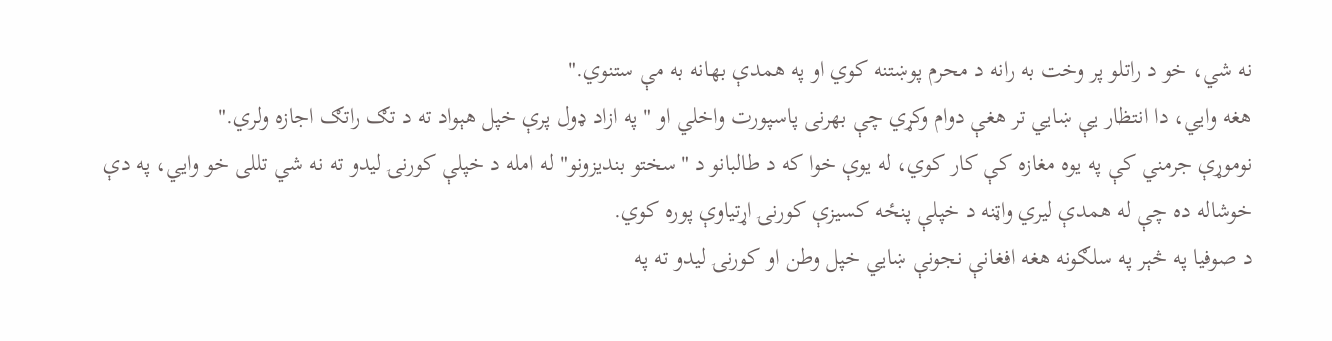نه شي، خو د راتلو پر وخت به رانه د محرم پوښتنه کوي او په همدې بهانه به مې ستنوي."
هغه وايي، دا انتظار یې ښايي تر هغې دوام وکړي چې بهرنی پاسپورت واخلي او "په ازاد ډول پرې خپل هېواد ته د تګ راتګ اجازه ولري."
نوموړې جرمني کې په یوه مغازه کې کار کوي، له یوې خوا که د طالبانو د "سختو بندیزونو" له امله د خپلې کورنۍ لیدو ته نه شي تللی خو وايي، په دې خوشاله ده چې له همدې لیري واټنه د خپلې پنځه کسیزې کورنۍ اړتیاوې پوره کوي.
د صوفیا په څېر په سلګونه هغه افغانې نجونې ښايي خپل وطن او کورنۍ لیدو ته په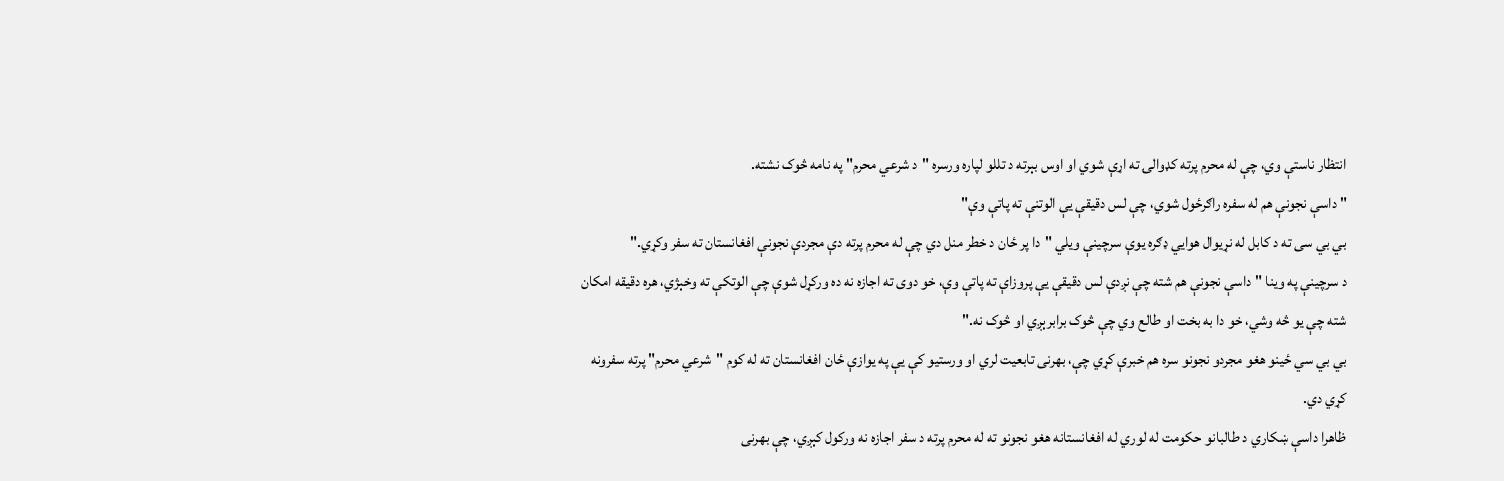انتظار ناستې وي، چې له محرم پرته کډوالۍ ته اړې شوي او اوس بېرته د تللو لپاره ورسره "د شرعي محرم" په نامه څوک نشته.
" داسې نجونې هم له سفره راګرځول شوي، چې لس دقیقې یې الوتنې ته پاتې وې"
بي بي سی ته د کابل له نړیوال هوايي ډګره یوې سرچینې ویلي "دا پر ځان د خطر منل دي چې له محرم پرته دې مجردې نجونې افغانستان ته سفر وکړي."
د سرچینې په وینا "داسې نجونې هم شته چې نږدې لس دقیقې یې پروزاې ته پاتې وې، خو دوی ته اجازه نه ده ورکړل شوې چې الوتکې ته وخېژي، هره دقیقه امکان شته چې یو څه وشي، خو دا به بخت او طالع وي چې څوک برابرېږي او څوک نه."
بي بي سي ځینو هغو مجردو نجونو سره هم خبرې کړي چې، بهرنی تابعیت لري او ورستیو کې یې په یوازې ځان افغانستان ته له کوم "شرعي محرم" پرته سفرونه کړي دي.
ظاهرا داسې ښکاري د طالبانو حکومت له لوري له افغانستانه هغو نجونو ته له محرم پرته د سفر اجازه نه ورکول کېږي، چې بهرنی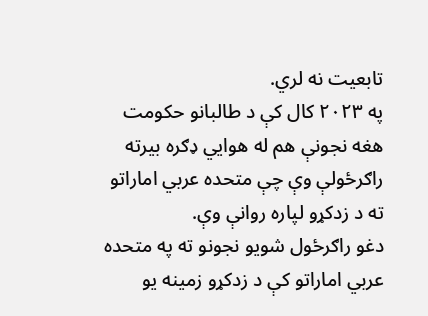تابعیت نه لري.
په ۲۰۲۳ کال کې د طالبانو حکومت هغه نجونې هم له هوايي ډګره بیرته راګرځولې وې چې متحده عربي اماراتو ته د زدکړو لپاره روانې وې.
دغو راګرځول شویو نجونو ته په متحده عربي اماراتو کې د زدکړو زمینه یو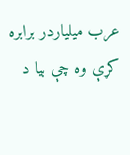عرب میلیاردر برابره کړې وه چې بیا د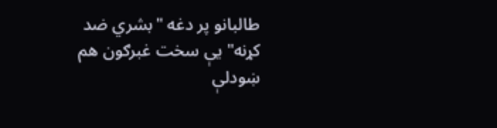طالبانو پر دغه "بشري ضد کړنه" یې سخت غبرګون هم ښودلې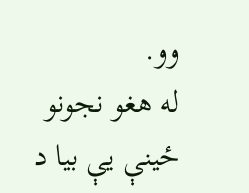وو.
له هغو نجونو ځینې یې بیا د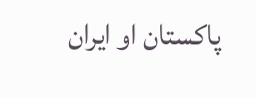پاکستان او ایران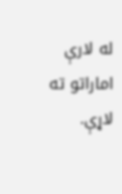له لارې اماراتو ته لاړې.